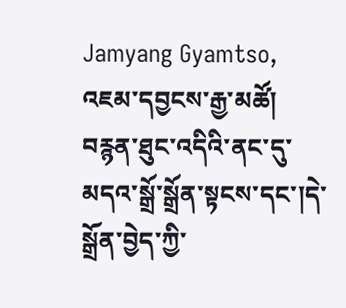Jamyang Gyamtso, འཇམ་དབྱངས་རྒྱ་མཚོ།
བརྙན་ཐུང་འདིའི་ནང་དུ་མདའ་སྒྲོ་སྒྲོན་སྟངས་དང་།དེ་སྒྲོན་བྱེད་ཀྱི་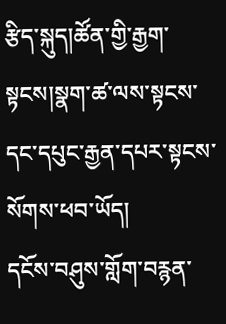རྩིད་སྐུད།ཚོན་གྱི་རྒྱག་སྟངས།སྣག་ཚ་ལས་སྟངས་དང་དཔུང་རྒྱན་དཔར་སྟངས་སོགས་ཕབ་ཡོད།
དངོས་བཤུས་གློག་བརྙན་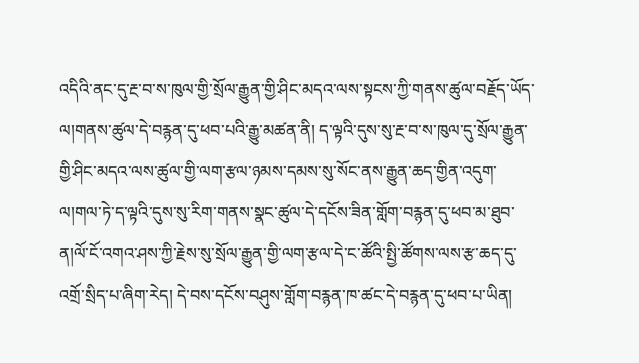འདིའི་ནང་དུ་རྔ་བ་ས་ཁུལ་གྱི་སྲོལ་རྒྱུན་གྱི་ཤིང་མདའ་ལས་སྟངས་ཀྱི་གནས་ཚུལ་བརྗོད་ཡོད་ལ།གནས་ཚུལ་དེ་བརྙན་དུ་ཕབ་པའི་རྒྱུ་མཚན་ནི། ད་ལྟའི་དུས་སུ་རྔ་བ་ས་ཁུལ་དུ་སྲོལ་རྒྱུན་གྱི་ཤིང་མདའ་ལས་ཚུལ་གྱི་ལག་རྩལ་ཉམས་དམས་སུ་སོང་ནས་རྒྱུན་ཆད་གྱིན་འདུག་ལ།གལ་ཏེ་ད་ལྟའི་དུས་སུ་རིག་གནས་སྣང་ཚུལ་དེ་དངོས་ཟིན་གློག་བརྙན་དུ་ཕབ་མ་ཐུབ་ན།ལོ་ངོ་འགའ་ཤས་ཀྱི་རྗེས་སུ་སྲོལ་རྒྱུན་གྱི་ལག་རྩལ་དེ་ང་ཚོའི་སྤྱི་ཚོགས་ལས་རྩ་ཆད་དུ་འགྲོ་སྲིད་པ་ཞིག་རེད། དེ་བས་དངོས་བཤུས་གློག་བརྙན་ཁ་ཚང་དེ་བརྙན་དུ་ཕབ་པ་ཡིན།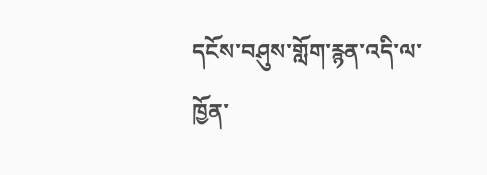དངོས་བཤུས་གློག་རྙན་འདི་ལ་ཁྱོན་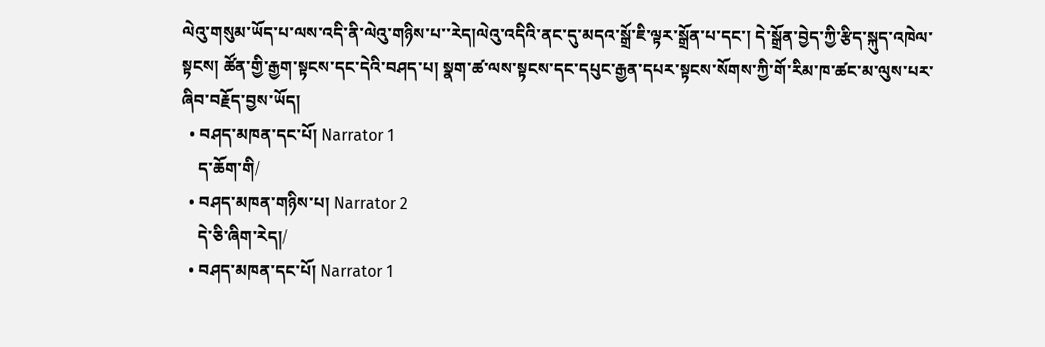ལེའུ་གསུམ་ཡོད་པ་ལས་འདི་ནི་ལེའུ་གཉིས་པ་་རེད།ལེའུ་འདིའི་ནང་དུ་མདའ་སྒྲོ་ཇི་ལྟར་སྒྲོན་པ་དང་། དེ་སྒྲོན་བྱེད་ཀྱི་རྩིད་སྐུད་འཁེལ་སྟངས། ཚོན་གྱི་རྒྱག་སྟངས་དང་དེའི་བཤད་པ། སྣག་ཚ་ལས་སྟངས་དང་དཔུང་རྒྱན་དཔར་སྟངས་སོགས་ཀྱི་གོ་རིམ་ཁ་ཚང་མ་ལུས་པར་ཞིབ་བརྗོད་བྱས་ཡོད།
  • བཤད་མཁན་དང་པོ། Narrator 1
    ད་ཆོག་གི/
  • བཤད་མཁན་གཉིས་པ། Narrator 2
    དེ་ཅི་ཞིག་རེད།/
  • བཤད་མཁན་དང་པོ། Narrator 1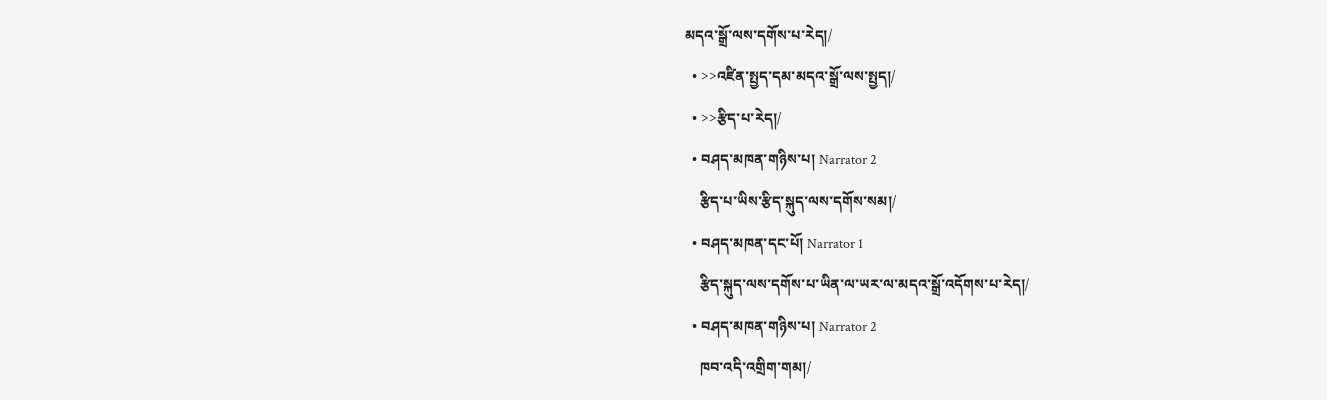མདའ་སྒྲོ་ལས་དགོས་པ་རེད།/
  • >>འཛིན་སྤྱད་དམ་མདའ་སྒྲོ་ལས་སྤྱད།/
  • >>རྩིད་པ་རེད།/
  • བཤད་མཁན་གཉིས་པ། Narrator 2
    རྩིད་པ་ཡིས་རྩིད་སྐུད་ལས་དགོས་སམ།/
  • བཤད་མཁན་དང་པོ། Narrator 1
    རྩིད་སྐུད་ལས་དགོས་པ་ཡིན་ལ་ཡར་ལ་མདའ་སྒྲོ་འདོགས་པ་རེད།/
  • བཤད་མཁན་གཉིས་པ། Narrator 2
    ཁབ་འདི་འགྲིག་གམ།/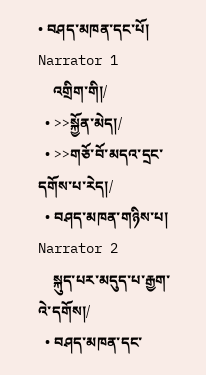• བཤད་མཁན་དང་པོ། Narrator 1
    འགྲིག་གི།/
  • >>སྐྱོན་མེད།/
  • >>གཅོ་བོ་མདའ་དྲང་དགོས་པ་རེད།/
  • བཤད་མཁན་གཉིས་པ། Narrator 2
    སྐུད་པར་མདུད་པ་རྒྱག་འེ་དགོས།/
  • བཤད་མཁན་དང་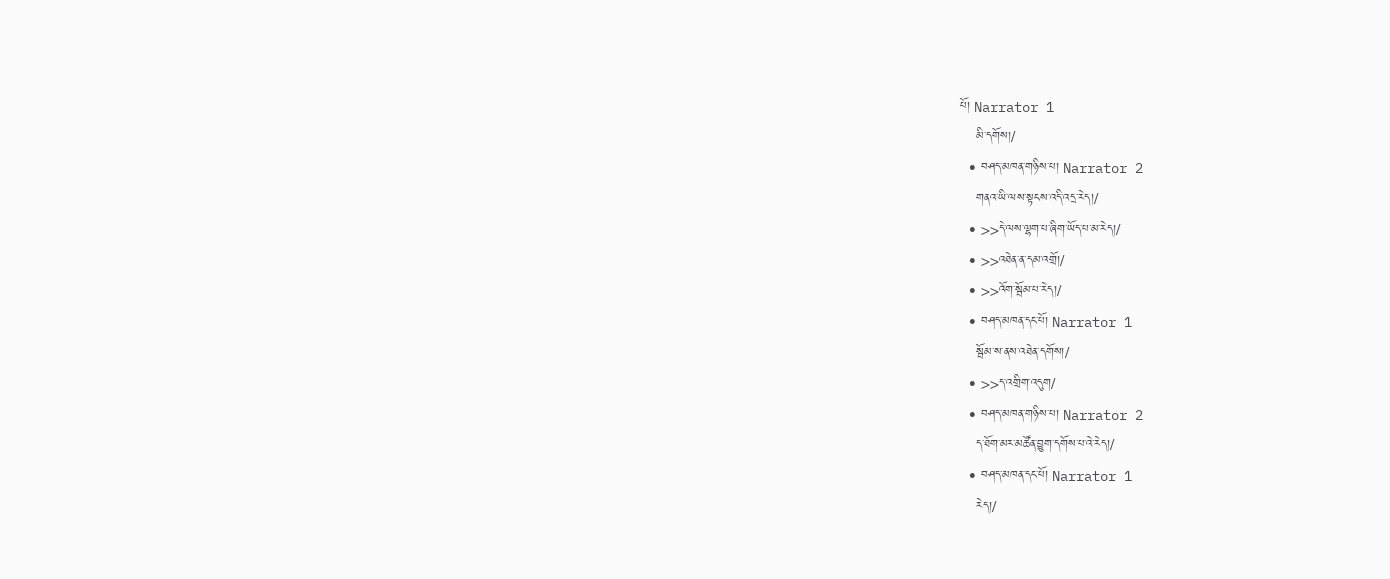པོ། Narrator 1
    མི་དགོས།/
  • བཤད་མཁན་གཉིས་པ། Narrator 2
    གནའ་ཡི་ལས་སྟངས་འདི་འདྲ་རེད།/
  • >>དེ་ལས་ལྷག་པ་ཞིག་ཡོད་པ་མ་རེད།/
  • >>འཐེན་ན་དམ་འགྲོ།/
  • >>འོག་སྦོམ་པ་རེད།/
  • བཤད་མཁན་དང་པོ། Narrator 1
    སྦོམ་ས་ནས་འཐེན་དགོས།/
  • >>ད་འགྲིག་འདུག/
  • བཤད་མཁན་གཉིས་པ། Narrator 2
    ད་ཐོག་མར་མཚོན་བྱུག་དགོས་པ་འེ་རེད།/
  • བཤད་མཁན་དང་པོ། Narrator 1
    རེད།/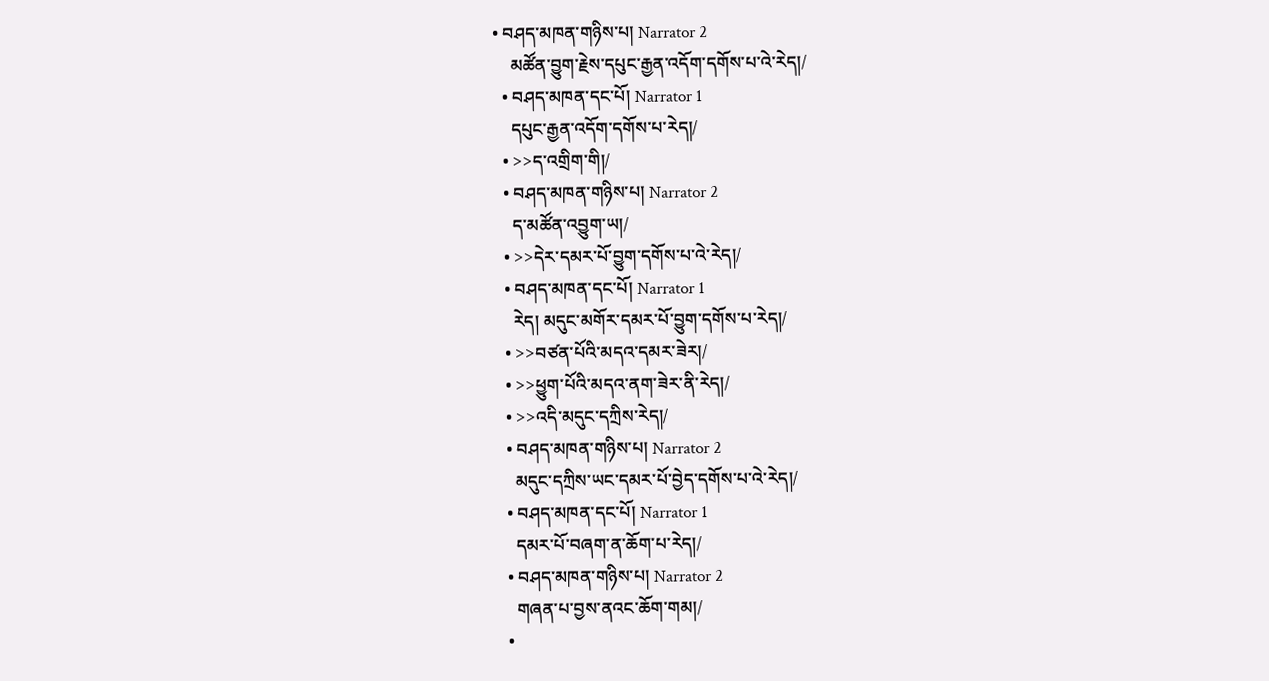• བཤད་མཁན་གཉིས་པ། Narrator 2
    མཚོན་བྱུག་རྗེས་དཔུང་རྒྱན་འདོག་དགོས་པ་འེ་རེད།/
  • བཤད་མཁན་དང་པོ། Narrator 1
    དཔུང་རྒྱན་འདོག་དགོས་པ་རེད།/
  • >>ད་འགྲིག་གི།/
  • བཤད་མཁན་གཉིས་པ། Narrator 2
    ད་མཚོན་འབྱུག་ཡ།/
  • >>དེར་དམར་པོ་བྱུག་དགོས་པ་འེ་རེད།/
  • བཤད་མཁན་དང་པོ། Narrator 1
    རེད། མདུང་མགོར་དམར་པོ་བྱུག་དགོས་པ་རེད།/
  • >>བཙན་པོའི་མདའ་དམར་ཟེར།/
  • >>ཕྱུག་པོའི་མདའ་ནག་ཟེར་ནི་རེད།/
  • >>འདི་མདུང་དཀྲིས་རེད།/
  • བཤད་མཁན་གཉིས་པ། Narrator 2
    མདུང་དཀྲིས་ཡང་དམར་པོ་བྱེད་དགོས་པ་འེ་རེད།/
  • བཤད་མཁན་དང་པོ། Narrator 1
    དམར་པོ་བཞག་ན་ཆོག་པ་རེད།/
  • བཤད་མཁན་གཉིས་པ། Narrator 2
    གཞན་པ་བྱས་ནའང་ཆོག་གམ།/
  •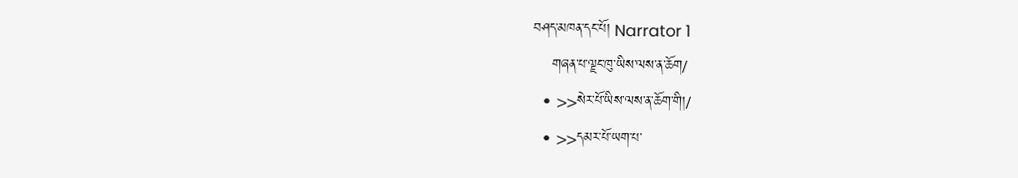བཤད་མཁན་དང་པོ། Narrator 1
    གཞན་པ་ལྗང་ཁུ་ཡིས་ལས་ན་ཆོག/
  • >>སེར་པོ་ཡིས་ལས་ན་ཆོག་གི།/
  • >>དམར་པོ་ཡག་པ་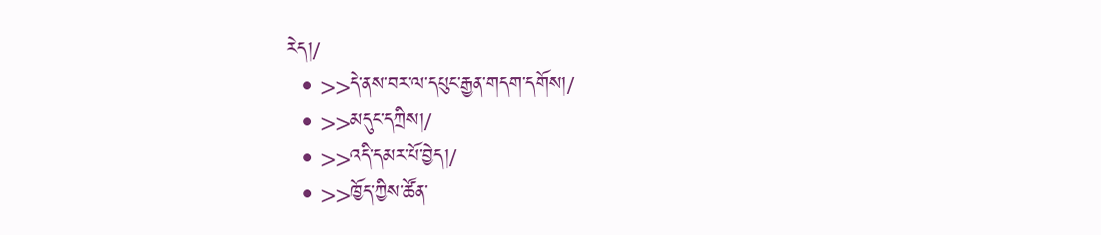རེད།/
  • >>དེ་ནས་བར་ལ་དཔུང་རྒྱན་གདག་དགོས།/
  • >>མདུང་དཀྲིས།/
  • >>འདི་དམར་པོ་བྱེད།/
  • >>ཁྱོད་ཀྱིས་ཚོན་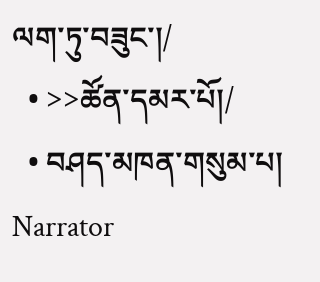ལག་ཏུ་བཟུང་།/
  • >>ཚོན་དམར་པོ།/
  • བཤད་མཁན་གསུམ་པ། Narrator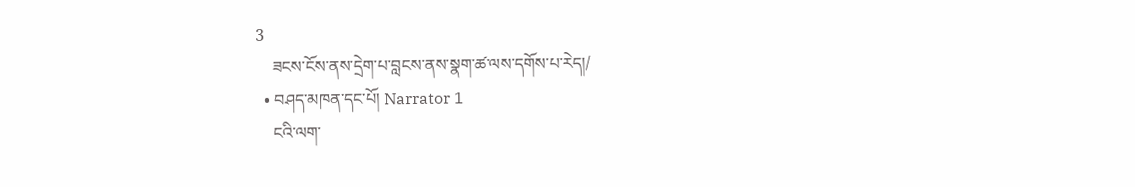3
    ཟངས་ངོས་ནས་དྲེག་པ་བླངས་ནས་སྣག་ཚ་ལས་དགོས་པ་རེད།/
  • བཤད་མཁན་དང་པོ། Narrator 1
    ངའི་ལག་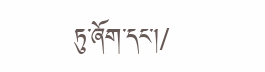ཏུ་ཞོག་དང་།/